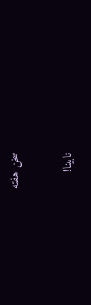سخن هفته

نابینا!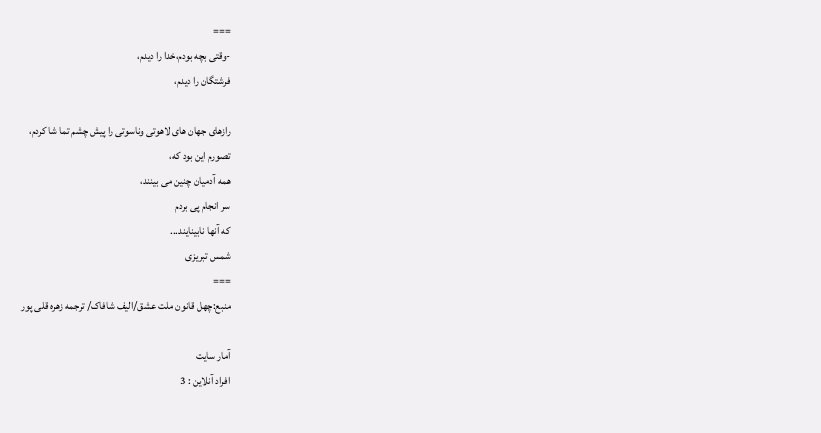===
-وقتی بچه بودم،خدا را دیدم،
فرشتگان را دیدم،

رازهای جهان های لاهوتی وناسوتی را پیش چشم تما شا کردم،
تصورم این بود که،
همه آدمیان چنین می بینند،
سر انجام پی بردم
که آنها نابینایند...
شمس تبریزی
===
منبع:چهل قانون ملت عشق/الیف شافاک/ ترجمه زهره قلی پور

آمار سایت
افراد آنلاین : 3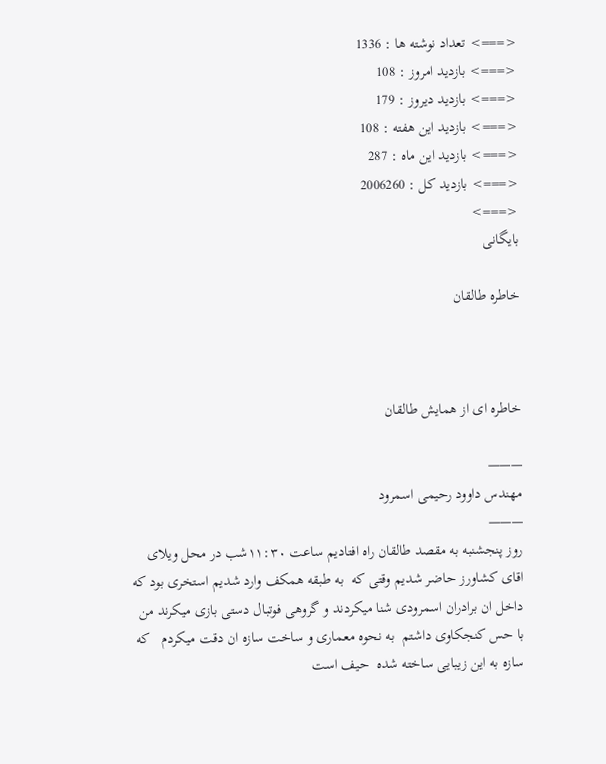<===> تعداد نوشته ها : 1336
<===> بازدید امروز : 108
<===> بازدید دیروز : 179
<===> بازدید این هفته : 108
<===> بازدید این ماه : 287
<===> بازدید کل : 2006260
<===>
بایگانی

خاطره طالقان



خاطره ای از همایش طالقان

———
مهندس داوود رحیمی اسمرود
———
روز پنجشنبه به مقصد طالقان راه افتادیم ساعت ۱۱:۳۰شب در محل ویلای اقای کشاورز حاضر شدیم وقتی که  به طبقه همکف وارد شدیم استخری بود که داخل ان برادران اسمرودی شنا میکردند و گروهی فوتبال دستی بازی میکرند من با حس کنجکاوی داشتم  به نحوه معماری و ساخت سازه ان دقت میکردم   که سازه به این زیبایی ساخته شده  حیف است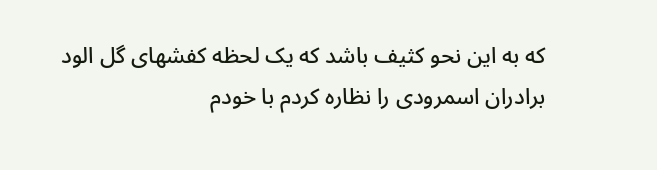که به این نحو کثیف باشد که یک لحظه کفشهای گل الود برادران اسمرودی را نظاره کردم با خودم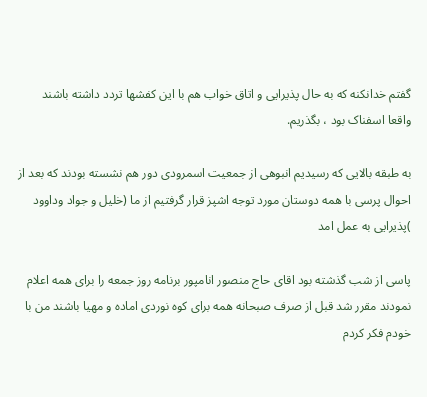گفتم خدانکنه که به حال پذیرایی و اتاق خواب هم با این کفشها تردد داشته باشند  واقعا اسفناک بود ، بگذریم.

به طبقه بالایی که رسیدیم انبوهی از جمعیت اسمرودی دور هم نشسته بودند که بعد از احوال پرسی با همه دوستان مورد توجه اشپز قرار گرفتیم از ما (خلیل و جواد وداوود )پذیرایی به عمل امد

پاسی از شب گذشته بود اقای حاج منصور انامپور برنامه روز جمعه را برای همه اعلام نمودند مقرر شد قبل از صرف صبحانه همه برای کوه نوردی اماده و مهیا باشند من با خودم فکر کردم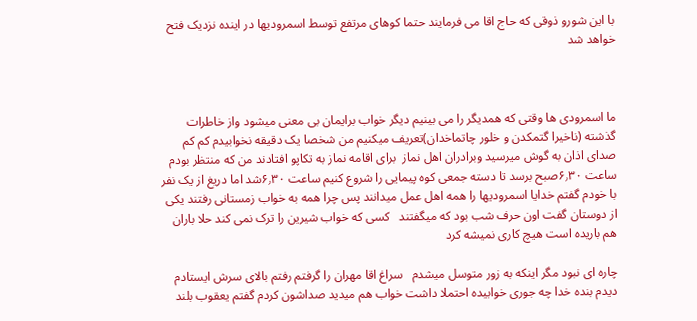با این شورو ذوقی که حاج اقا می فرمایند حتما کوهای مرتفع توسط اسمرودیها در اینده نزدیک فتح خواهد شد



ما اسمرودی ها وقتی که همدیگر را می بینیم دیگر خواب برایمان بی معنی میشود واز خاطرات گذشته (ناخیرا گتمکدن و خلور چاتماخدان)تعریف میکنیم من شخصا یک دقیقه نخوابیدم کم کم صدای اذان به گوش میرسید وبرادران اهل نماز  برای اقامه نماز به تکاپو افتادند من که منتظر بودم ساعت ۶٫۳۰صبح برسد تا دسته جمعی کوه پیمایی را شروع کنیم ساعت ۶٫۳۰شد اما دریغ از یک نفر با خودم گفتم خدایا اسمرودیها را همه اهل عمل میدانند پس چرا همه به خواب زمستانی رفتند یکی از دوستان گفت اون حرف شب بود که میگفتند   کسی که خواب شیرین را ترک نمی کند حلا باران هم باریده است هیچ کاری نمیشه کرد

چاره ای نبود مگر اینکه به زور متوسل میشدم   سراغ اقا مهران را گرفتم رفتم بالای سرش ایستادم دیدم بنده خدا چه جوری خوابیده احتملا داشت خواب هم میدید صداشون کردم گفتم یعقوب بلند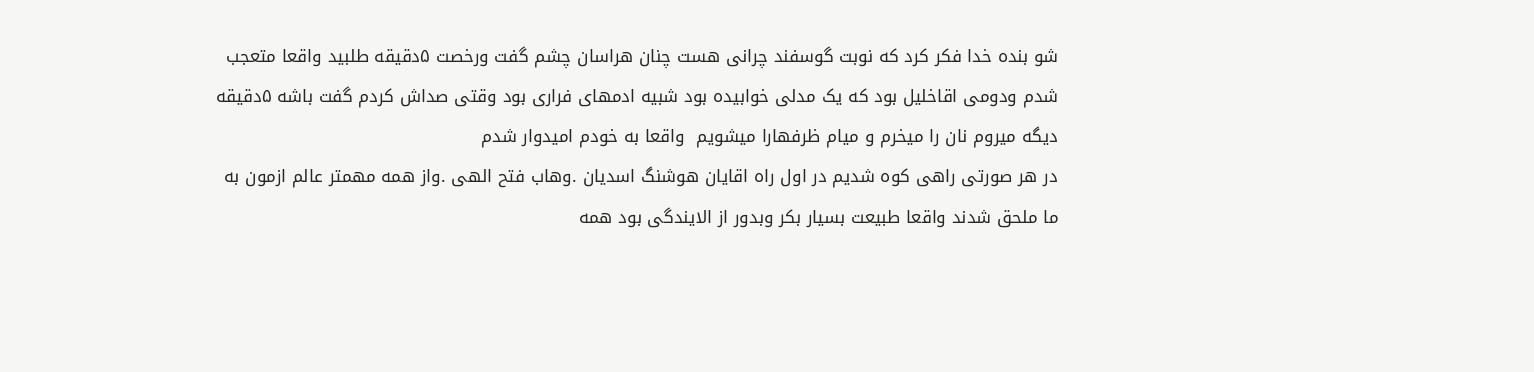شو بنده خدا فکر کرد که نوبت گوسفند چرانی هست چنان هراسان چشم گفت ورخصت ۵دقیقه طلبید واقعا متعجب شدم ودومی اقاخلیل بود که یک مدلی خوابیده بود شبیه ادمهای فراری بود وقتی صداش کردم گفت باشه ۵دقیقه دیگه میروم نان را میخرم و میام ظرفهارا میشویم  واقعا به خودم امیدوار شدم
در هر صورتی راهی کوه شدیم در اول راه اقایان هوشنگ اسدیان .وهاب فتح الهی .واز همه مهمتر عالم ازمون به ما ملحق شدند واقعا طبیعت بسیار بکر وبدور از الایندگی بود همه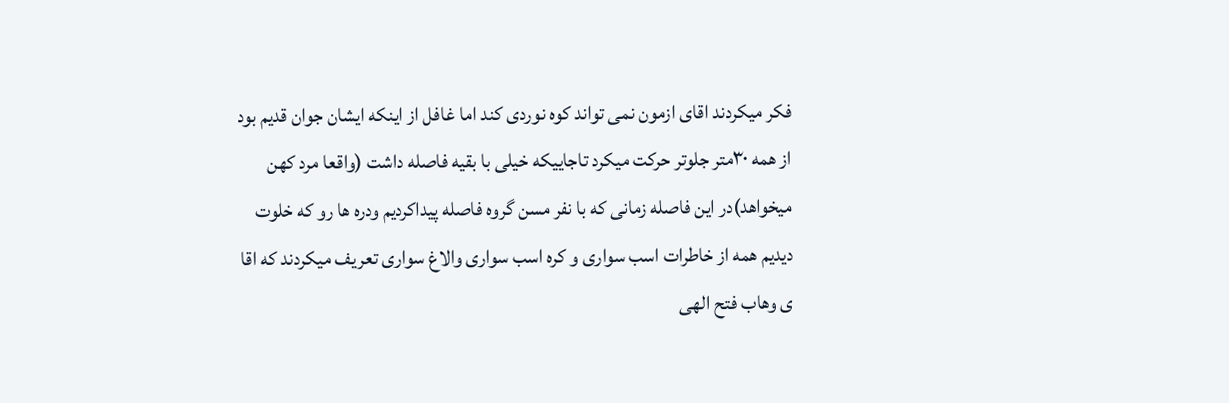فکر میکردند اقای ازمون نمی تواند کوه نوردی کند اما غافل از اینکه ایشان جوان قدیم بود از همه ۳۰متر جلوتر حرکت میکرد تاجاییکه خیلی با بقیه فاصله داشت (واقعا مرد کهن میخواهد)در این فاصله زمانی که با نفر مسن گروه فاصله پیداکردیم ودره ها رو که خلوت دیدیم همه از خاطرات اسب سواری و کره اسب سواری والاغ سواری تعریف میکردند که اقا ی وهاب فتح الهی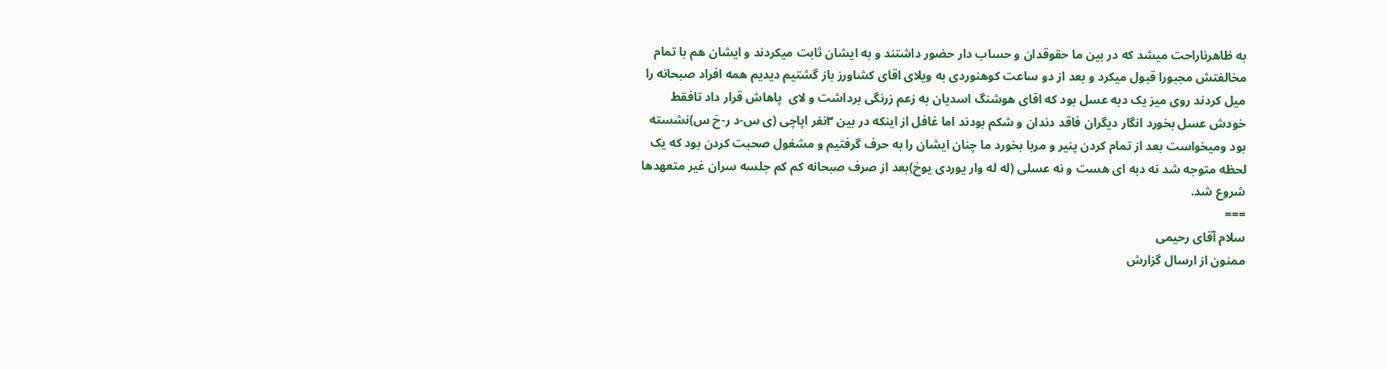به ظاهرناراحت میشد که در بین ما حقوقدان و حساب دار حضور داشتند و به ایشان ثابت میکردند و ایشان هم با تمام مخالفتش مجبورا قبول میکرد و بعد از دو ساعت کوهنوردی به ویلای اقای کشاورز باز گشتیم دیدیم همه افراد صبحانه را میل کردند روی میز یک دبه عسل بود که اقای هوشنگ اسدیان به زعم زرنگی برداشت و لای  پاهاش قرار داد تافقط خودش عسل بخورد انگار دیگران فاقد دندان و شکم بودند اما غافل از اینکه در بین ۳نفر اپاچی (ی س-د ر-خ س)نشسته بود ومیخواست بعد از تمام کردن پنیر و مربا بخورد ما چنان ایشان را به حرف گرفتیم و مشغول صحبت کردن بود که یک لحظه متوجه شد نه دبه ای هست و نه عسلی (له له وار یوردی یوخ)بعد از صرف صبحانه کم کم جلسه سران غیر متعهدها شروع شد.
===
سلام آقای رحیمی
ممنون از ارسال گزارش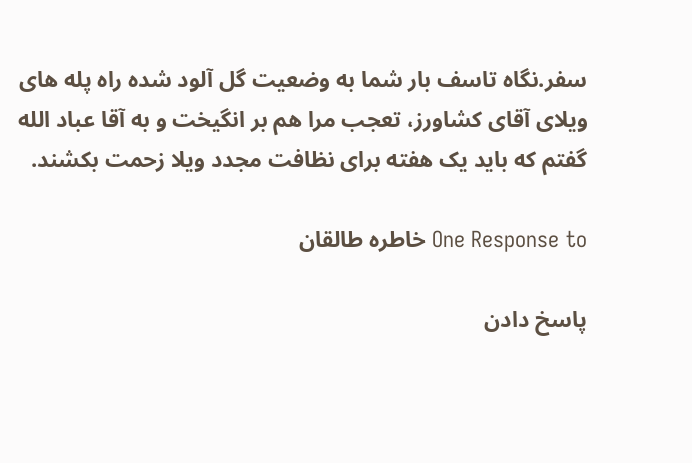سفر.نگاه تاسف بار شما به وضعیت گل آلود شده راه پله های ویلای آقای کشاورز، تعجب مرا هم بر انگیخت و به آقا عباد الله گفتم که باید یک هفته برای نظافت مجدد ویلا زحمت بکشند.

One Response to خاطره طالقان

پاسخ دادن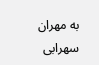به مهران سهرابی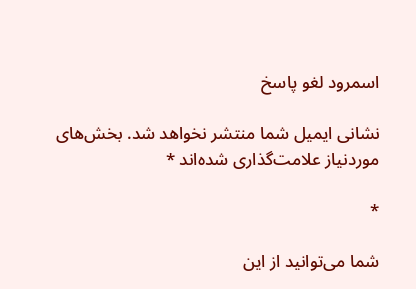اسمرود لغو پاسخ

نشانی ایمیل شما منتشر نخواهد شد. بخش‌های موردنیاز علامت‌گذاری شده‌اند *

*

شما می‌توانید از این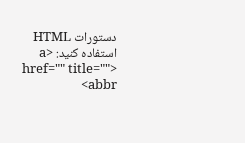دستورات HTML استفاده کنید: <a href="" title=""> <abbr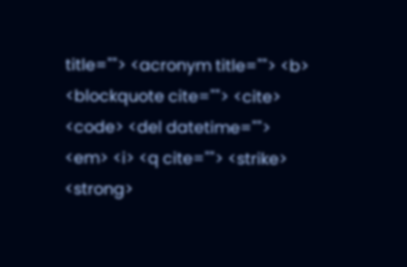title=""> <acronym title=""> <b> <blockquote cite=""> <cite> <code> <del datetime=""> <em> <i> <q cite=""> <strike> <strong>